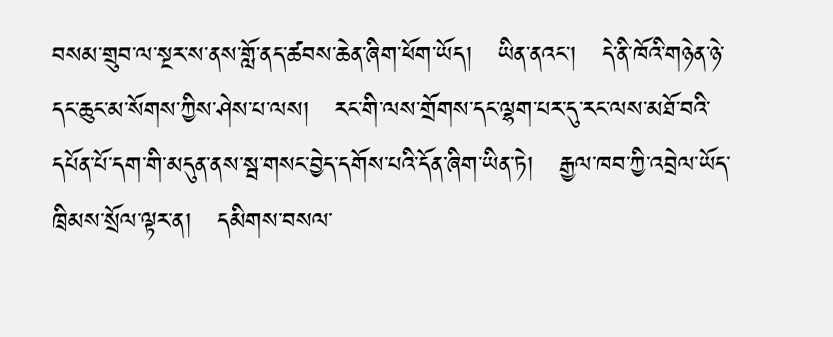བསམ་གྲུབ་ལ་སྔར་ས་ནས་གློ་ནད་ཚབས་ཆེན་ཞིག་ཕོག་ཡོད།   ཡིན་ནའང་།   དེ་ནི་ཁོའི་གཉེན་ཉེ་དང་ཆུང་མ་སོགས་ཀྱིས་ཤེས་པ་ལས།   རང་གི་ལས་གྲོགས་དང་ལྷག་པར་དུ་རང་ལས་མཐོ་བའི་དཔོན་པོ་དག་གི་མདུན་ནས་སྦ་གསང་བྱེད་དགོས་པའི་དོན་ཞིག་ཡིན་ཏེ།   རྒྱལ་ཁབ་ཀྱི་འབྲེལ་ཡོད་ཁྲིམས་སྲོལ་ལྟར་ན།   དམིགས་བསལ་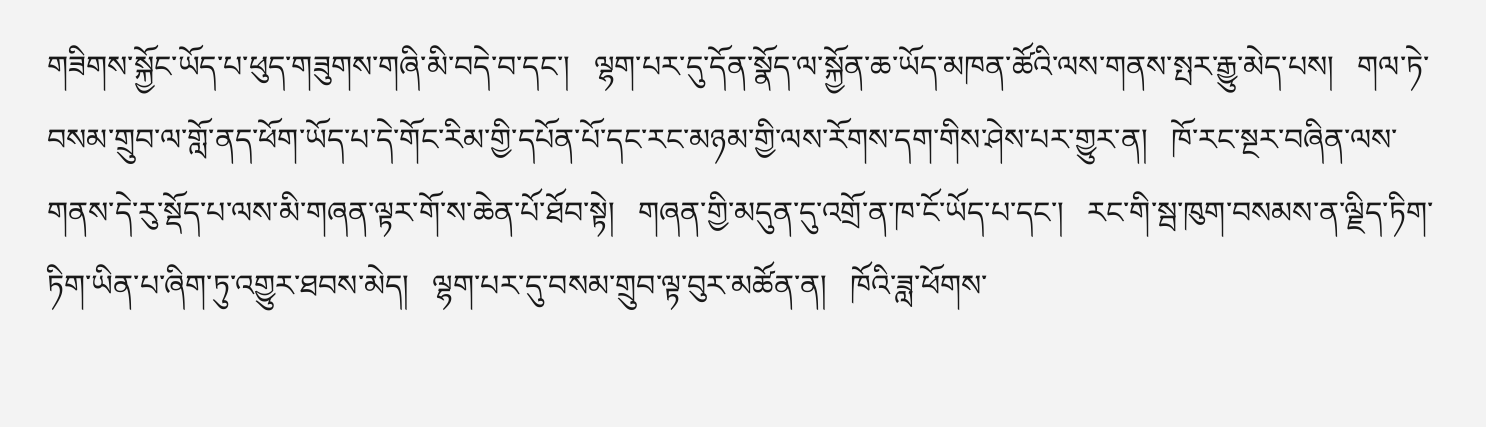གཟིགས་སྐྱོང་ཡོད་པ་ཕུད་གཟུགས་གཞི་མི་བདེ་བ་དང་།   ལྷག་པར་དུ་དོན་སྣོད་ལ་སྐྱོན་ཆ་ཡོད་མཁན་ཚོའི་ལས་གནས་སྤར་རྒྱུ་མེད་པས།   གལ་ཏེ་བསམ་གྲུབ་ལ་གློ་ནད་ཕོག་ཡོད་པ་དེ་གོང་རིམ་གྱི་དཔོན་པོ་དང་རང་མཉམ་གྱི་ལས་རོགས་དག་གིས་ཤེས་པར་གྱུར་ན།   ཁོ་རང་སྔར་བཞིན་ལས་གནས་དེ་རུ་སྡོད་པ་ལས་མི་གཞན་ལྟར་གོ་ས་ཆེན་པོ་ཐོབ་སྟེ།   གཞན་གྱི་མདུན་དུ་འགྲོ་ན་ཁ་ངོ་ཡོད་པ་དང་།   རང་གི་སྦ་ཁུག་བསམས་ན་ལྗིད་ཏིག་ཏིག་ཡིན་པ་ཞིག་ཏུ་འགྱུར་ཐབས་མེད།   ལྷག་པར་དུ་བསམ་གྲུབ་ལྟ་བུར་མཚོན་ན།   ཁོའི་ཟླ་ཕོགས་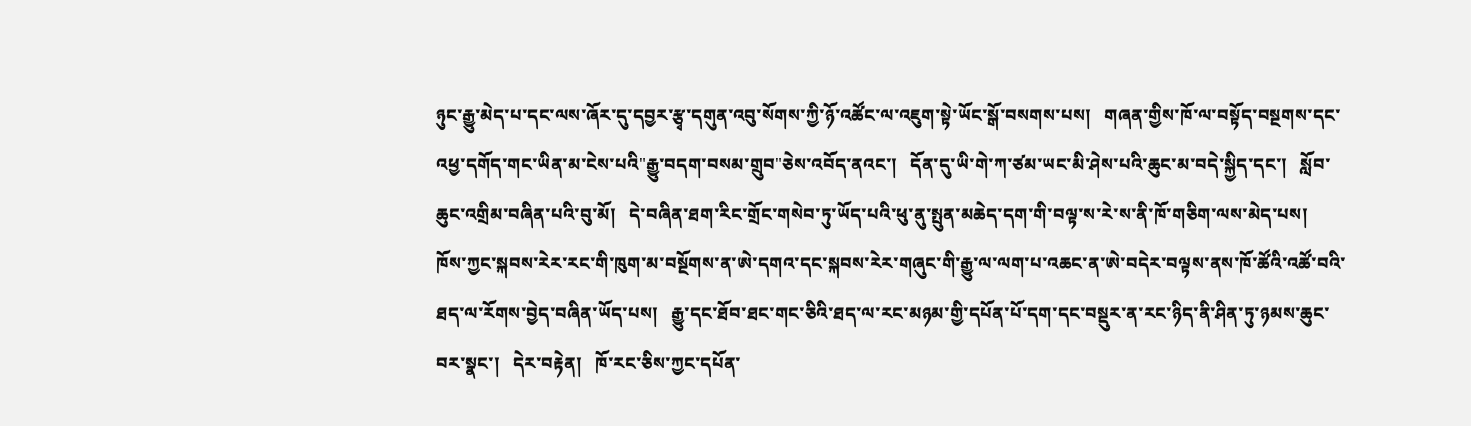ཉུང་རྒྱུ་མེད་པ་དང་ལས་ཞོར་དུ་དབྱར་རྩྭ་དགུན་འབུ་སོགས་ཀྱི་ཉོ་འཚོང་ལ་འཇུག་སྟེ་ཡོང་སྒོ་བསགས་པས།   གཞན་གྱིས་ཁོ་ལ་བསྟོད་བསྔགས་དང་འཕྱ་དགོད་གང་ཡིན་མ་ངེས་པའི"རྒྱུ་བདག་བསམ་གྲུབ"ཅེས་འབོད་ནའང་།   དོན་དུ་ཡི་གེ་ཀ་ཙམ་ཡང་མི་ཤེས་པའི་ཆུང་མ་བདེ་སྐྱིད་དང་།   སློབ་ཆུང་འགྲིམ་བཞིན་པའི་བུ་མོ།   དེ་བཞིན་ཐག་རིང་གྲོང་གསེབ་ཏུ་ཡོད་པའི་ཕུ་ནུ་སྤུན་མཆེད་དག་གི་བལྟ་ས་རེ་ས་ནི་ཁོ་གཅིག་ལས་མེད་པས།   ཁོས་ཀྱང་སྐབས་རེར་རང་གི་ཁུག་མ་བསྔོགས་ན་ཨེ་དགའ་དང་སྐབས་རེར་གཞུང་གི་རྒྱུ་ལ་ལག་པ་འཆང་ན་ཨེ་བདེར་བལྟས་ནས་ཁོ་ཚོའི་འཚོ་བའི་ཐད་ལ་རོགས་བྱེད་བཞིན་ཡོད་པས།   རྒྱུ་དང་ཐོབ་ཐང་གང་ཅིའི་ཐད་ལ་རང་མཉམ་གྱི་དཔོན་པོ་དག་དང་བསྡུར་ན་རང་ཉིད་ནི་ཤིན་ཏུ་ཉམས་ཆུང་བར་སྣང་།   དེར་བརྟེན།   ཁོ་རང་ཅིས་ཀྱང་དཔོན་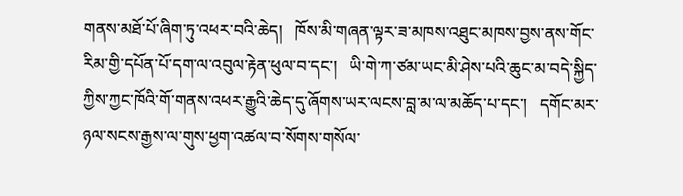གནས་མཐོ་པོ་ཞིག་ཏུ་འཕར་བའི་ཆེད།   ཁོས་མི་གཞན་ལྟར་ཟ་མཁས་འཐུང་མཁས་བྱས་ནས་གོང་རིམ་གྱི་དཔོན་པོ་དག་ལ་འབུལ་རྟེན་ཕུལ་བ་དང་།   ཡི་གེ་ཀ་ཙམ་ཡང་མི་ཤེས་པའི་ཆུང་མ་བདེ་སྐྱིད་ཀྱིས་ཀྱང་ཁོའི་གོ་གནས་འཕར་རྒྱུའི་ཆེད་དུ་ཞོགས་ཡར་ལངས་བླ་མ་ལ་མཆོད་པ་དང་།   དགོང་མར་ཉལ་སངས་རྒྱས་ལ་གུས་ཕྱག་འཚལ་བ་སོགས་གསོལ་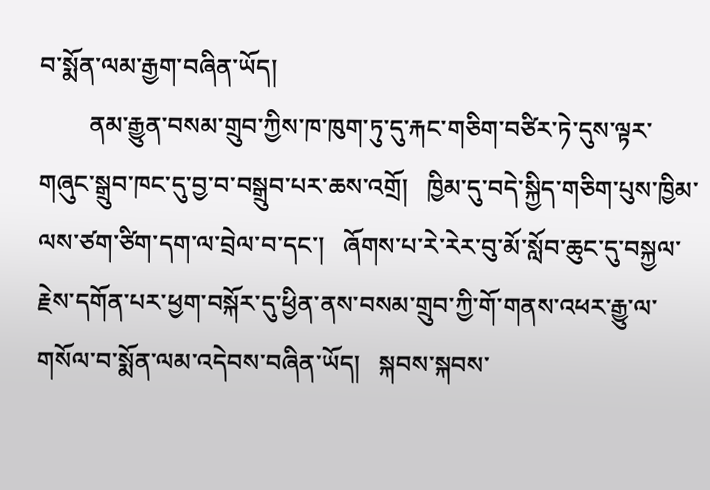བ་སྨོན་ལམ་རྒྱག་བཞིན་ཡོད།
        ནམ་རྒྱུན་བསམ་གྲུབ་ཀྱིས་ཁ་ཁུག་ཏུ་དུ་རྐང་གཅིག་བཙིར་ཏེ་དུས་ལྟར་གཞུང་སྒྲུབ་ཁང་དུ་བྱ་བ་བསྒྲུབ་པར་ཆས་འགྲོ།   ཁྱིམ་དུ་བདེ་སྐྱིད་གཅིག་པུས་ཁྱིམ་ལས་ཙག་ཙིག་དག་ལ་བྲེལ་བ་དང་།   ཞོགས་པ་རེ་རེར་བུ་མོ་སློབ་ཆུང་དུ་བསྐྱལ་རྗེས་དགོན་པར་ཕྱག་བསྐོར་དུ་ཕྱིན་ནས་བསམ་གྲུབ་ཀྱི་གོ་གནས་འཕར་རྒྱུ་ལ་གསོལ་བ་སྨོན་ལམ་འདེབས་བཞིན་ཡོད།   སྐབས་སྐབས་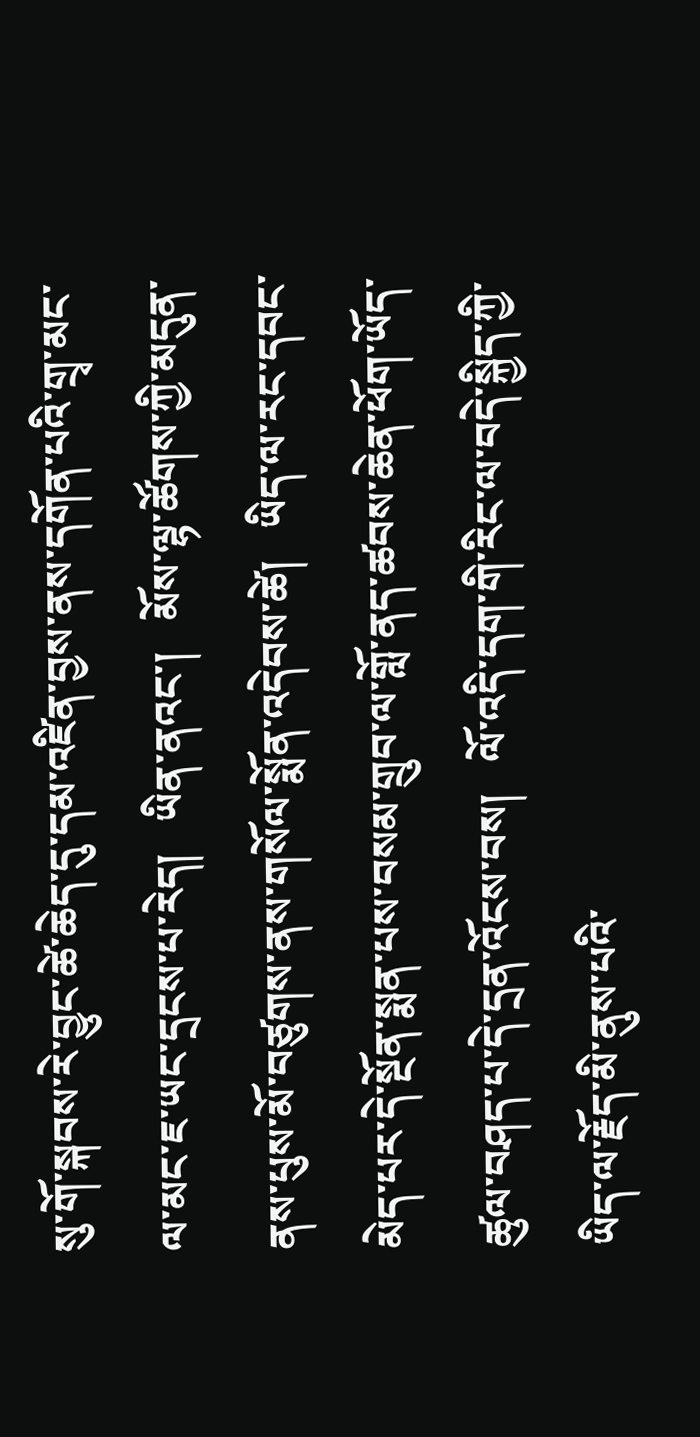སུ་གོ་སྐབས་རེ་བྱུང་ཚེ་ཆེད་དུ་དམ་འཛིན་བྱས་ནས་དགོན་པའི་གྲྭ་མང་ལ་མང་ཇ་ཡང་དྲངས་པ་རེད།   ཡིན་ནའང་།   མོས་ལྷ་ཚོགས་ཀྱི་མདུན་ནས་པུས་མོ་བཙུགས་ནས་གསོལ་སྨོན་འདེབས་ཚེ།   ཡིད་ལ་རང་དབང་མེད་པར་དེ་སྔོན་སྨན་པས་བསམ་གྲུབ་ལ་གློ་ནད་ཚབས་ཆེན་ཕོག་ཡོད་ཚུལ་བཤད་པ་དེ་དྲན་འོངས་བས།   ལོ་འདི་དག་གི་རིང་ལ་བདེ་སྐྱིད་ཀྱི་ཡིད་ལ་རྗོད་མི་ནུས་པའི་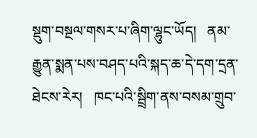སྡུག་བསྔལ་གསར་པ་ཞིག་ལྷུང་ཡོད།   ནམ་རྒྱུན་སྨན་པས་བཤད་པའི་སྐད་ཆ་དེ་དག་དྲན་ཐེངས་རེར།   ཁང་པའི་སྦྲིག་ནས་བསམ་གྲུབ་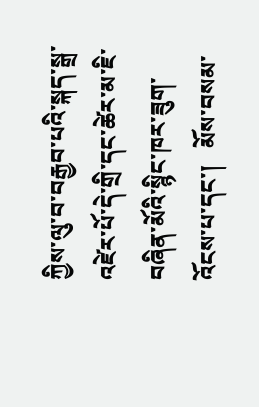ཀྱིས་ལུ་བ་བརྒྱབ་པའི་སྐད་སྒྲ་འཛེར་པོ་དེ་གྲི་དང་ཚེར་མ་ཇི་བཞིན་མོའི་སྙིང་ཁར་ཟུག་འོངས་པ་དང་།   མོས་བསམ་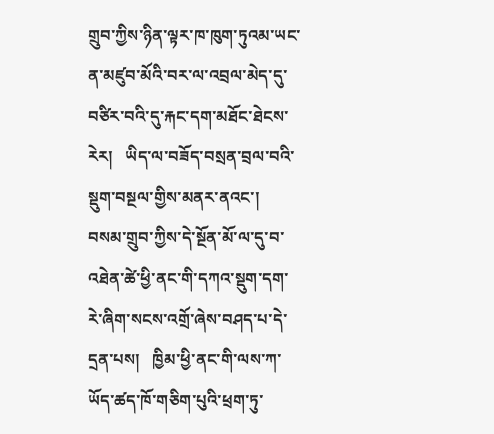གྲུབ་ཀྱིས་ཉིན་ལྟར་ཁ་ཁུག་ཏུའམ་ཡང་ན་མཛུབ་མོའི་བར་ལ་འབྲལ་མེད་དུ་བཙིར་བའི་དུ་རྐང་དག་མཐོང་ཐེངས་རེར།   ཡིད་ལ་བཟོད་བསྲན་བྲལ་བའི་སྡུག་བསྔལ་གྱིས་མནར་ནའང་།   བསམ་གྲུབ་ཀྱིས་དེ་སྔོན་མོ་ལ་དུ་བ་འཐེན་ཚེ་ཕྱི་ནང་གི་དཀའ་སྡུག་དག་རེ་ཞིག་སངས་འགྲོ་ཞེས་བཤད་པ་དེ་དྲན་པས།   ཁྱིམ་ཕྱི་ནང་གི་ལས་ཀ་ཡོད་ཚད་ཁོ་གཅིག་པུའི་ཕྲག་ཏུ་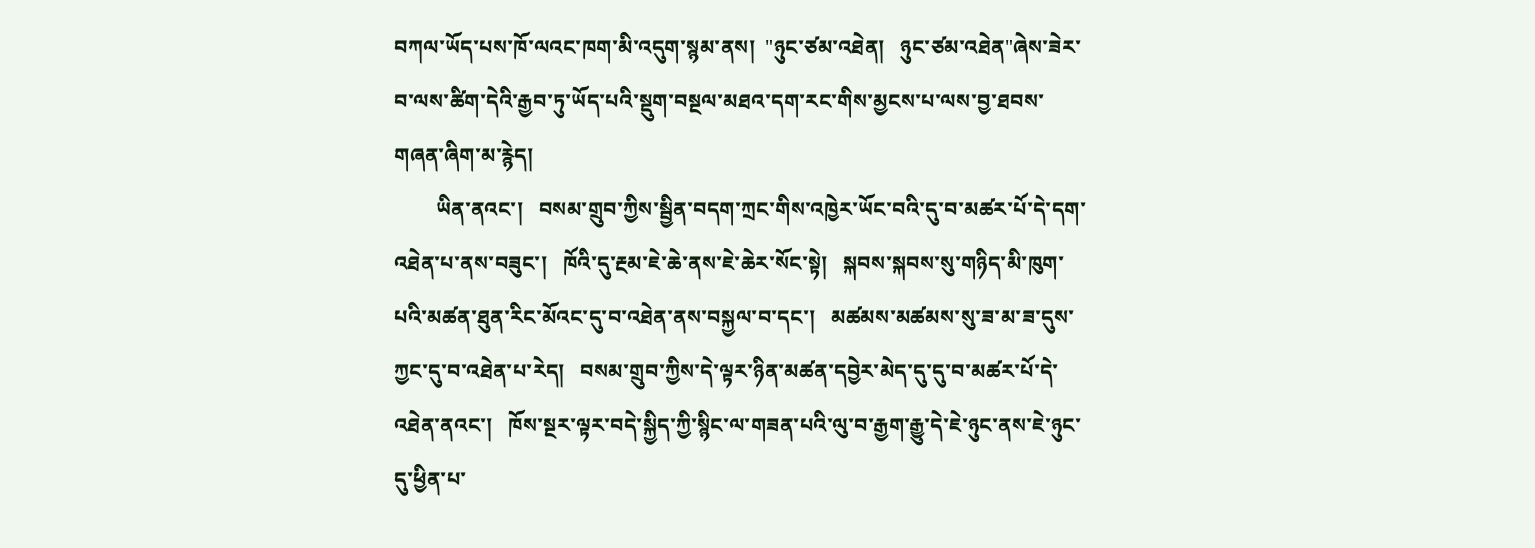བཀལ་ཡོད་པས་ཁོ་ལའང་ཁག་མི་འདུག་སྙམ་ནས།  "ཉུང་ཙམ་འཐེན།   ཉུང་ཙམ་འཐེན"ཞེས་ཟེར་བ་ལས་ཚིག་དེའི་རྒྱབ་ཏུ་ཡོད་པའི་སྡུག་བསྔལ་མཐའ་དག་རང་གིས་མྱངས་པ་ལས་བྱ་ཐབས་གཞན་ཞིག་མ་རྙེད།
        ཡིན་ནའང་།   བསམ་གྲུབ་ཀྱིས་སྦྱིན་བདག་ཀྲང་གིས་འཁྱེར་ཡོང་བའི་དུ་བ་མཚར་པོ་དེ་དག་འཐེན་པ་ནས་བཟུང་།   ཁོའི་དུ་རྔམ་ཇེ་ཆེ་ནས་ཇེ་ཆེར་སོང་སྟེ།   སྐབས་སྐབས་སུ་གཉིད་མི་ཁུག་པའི་མཚན་ཐུན་རིང་མོའང་དུ་བ་འཐེན་ནས་བསྐྱལ་བ་དང་།   མཚམས་མཚམས་སུ་ཟ་མ་ཟ་དུས་ཀྱང་དུ་བ་འཐེན་པ་རེད།   བསམ་གྲུབ་ཀྱིས་དེ་ལྟར་ཉིན་མཚན་དབྱེར་མེད་དུ་དུ་བ་མཚར་པོ་དེ་འཐེན་ནའང་།   ཁོས་སྔར་ལྟར་བདེ་སྐྱིད་ཀྱི་སྙིང་ལ་གཟན་པའི་ལུ་བ་རྒྱག་རྒྱུ་དེ་ཇེ་ཉུང་ནས་ཇེ་ཉུང་དུ་ཕྱིན་པ་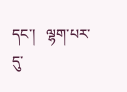དང་།   ལྷག་པར་དུ་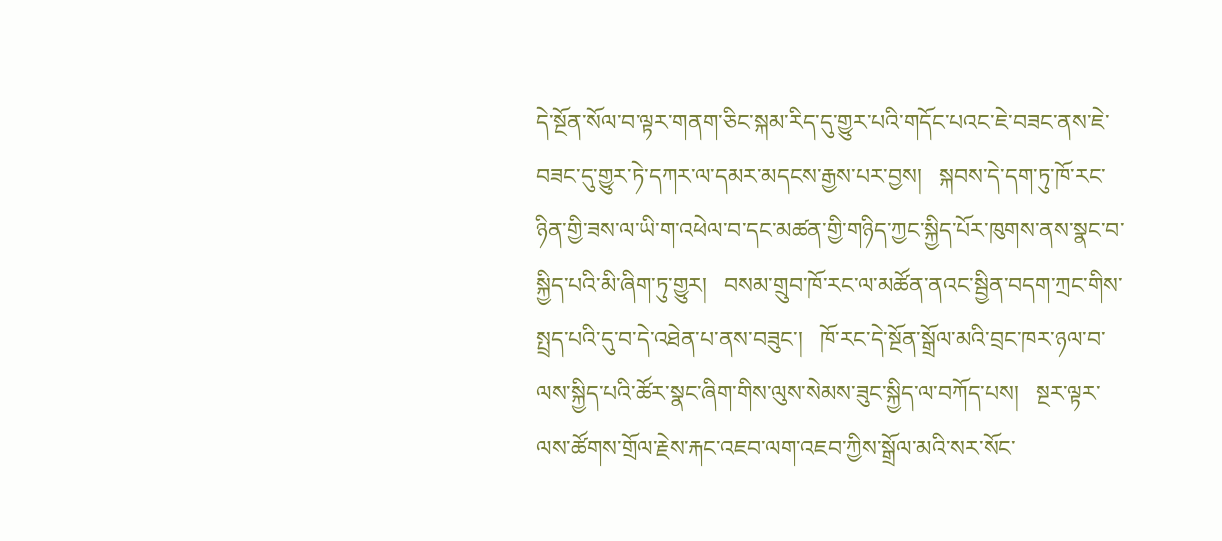དེ་སྔོན་སོལ་བ་ལྟར་གནག་ཅིང་སྐམ་རིད་དུ་གྱུར་པའི་གདོང་པའང་ཇེ་བཟང་ནས་ཇེ་བཟང་དུ་གྱུར་ཏེ་དཀར་ལ་དམར་མདངས་རྒྱས་པར་བྱས།   སྐབས་དེ་དག་ཏུ་ཁོ་རང་ཉིན་གྱི་ཟས་ལ་ཡི་ག་འཕེལ་བ་དང་མཚན་གྱི་གཉིད་ཀྱང་སྐྱིད་པོར་ཁུགས་ནས་སྣང་བ་སྐྱིད་པའི་མི་ཞིག་ཏུ་གྱུར།   བསམ་གྲུབ་ཁོ་རང་ལ་མཚོན་ནའང་སྦྱིན་བདག་ཀྲང་གིས་སྤྲད་པའི་དུ་བ་དེ་འཐེན་པ་ནས་བཟུང་།   ཁོ་རང་དེ་སྔོན་སྒྲོལ་མའི་བྲང་ཁར་ཉལ་བ་ལས་སྐྱིད་པའི་ཚོར་སྣང་ཞིག་གིས་ལུས་སེམས་ཟུང་སྐྱིད་ལ་བཀོད་པས།   སྔར་ལྟར་ལས་ཚོགས་གྲོལ་རྗེས་རྐང་འཇབ་ལག་འཇབ་ཀྱིས་སྒྲོལ་མའི་སར་སོང་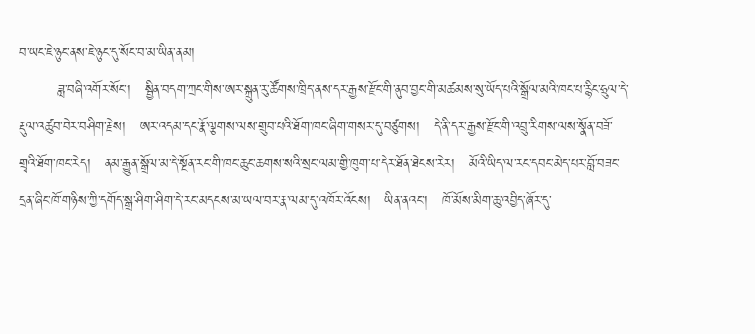བ་ཡང་ཇེ་ཉུང་ནས་ཇེ་ཉུང་དུ་སོང་བ་མ་ཡིན་ནམ།
        ཟླ་བཞི་འགོར་སོང་།   སྦྱིན་བདག་ཀྲང་གིས་ཨར་སྐྲུན་རུ་ཚོགས་ཁྲིད་ནས་དར་རྒྱས་རྫོང་གི་ནུབ་བྱང་གི་མཚམས་སུ་ཡོད་པའི་སྒྲོལ་མའི་ཁང་པ་རྙིང་ཧྲུལ་དེ་རྡུལ་འཚུབ་བེར་བཤིག་རྗེས།   ཨར་འདམ་དང་རྣོ་ལྕགས་ལས་གྲུབ་པའི་ཐོག་ཁང་ཞིག་གསར་དུ་བཙུགས།   དེ་ནི་དར་རྒྱས་རྫོང་གི་འབྲུ་རིགས་ལས་སྣོན་བཟོ་གྲྭའི་ཐོག་ཁང་རེད།   ནམ་རྒྱུན་སྒྲོལ་མ་དེ་སྔོན་རང་གི་ཁང་ཆུང་ཆགས་སའི་སྲང་ལམ་གྱི་ཁུག་པ་དེར་ཐོན་ཐེངས་རེར།   མོའི་ཡིད་ལ་རང་དབང་མེད་པར་བློ་བཟང་དྲན་ཞིང་ཁོ་གཉིས་ཀྱི་དགོད་སྒྲ་ཤིག་ཤིག་དེ་རང་མདངས་མ་ཡལ་བར་རྣ་ལམ་དུ་འཁོར་འོངས།   ཡིན་ནའང་།   ཁོ་མོས་མིག་ཆུ་འབྱིད་ཞོར་དུ་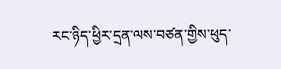རང་ཉིད་ཕྱིར་དྲན་ལས་བཙན་གྱིས་ཕུད་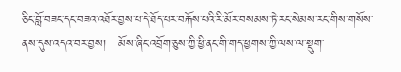ཅིང་བློ་བཟང་དང་བཟའ་འཐོར་བྱས་པ་དེ་ཐོད་པར་བརྐོས་པའི་རི་མོར་བསམས་ཏེ་རང་སེམས་རང་གིས་གསོས་ནས་དུས་འདའ་བར་བྱས།   མོས་ཞིང་འབྲོག་ཅུས་ཀྱི་ཕྱི་ནང་གི་གད་ཕྱགས་ཀྱི་ལས་ལ་སྡུག་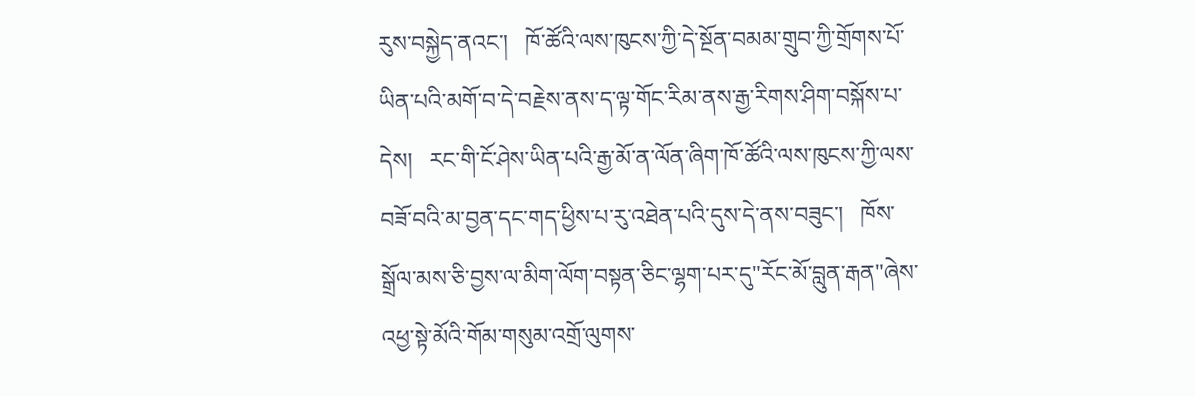རུས་བསྐྱེད་ནའང་།   ཁོ་ཚོའི་ལས་ཁུངས་ཀྱི་དེ་སྔོན་བམམ་གྲུབ་ཀྱི་གྲོགས་པོ་ཡིན་པའི་མགོ་བ་དེ་བརྗེས་ནས་ད་ལྟ་གོང་རིམ་ནས་རྒྱ་རིགས་ཤིག་བསྐོས་པ་དེས།   རང་གི་ངོ་ཤེས་ཡིན་པའི་རྒྱ་མོ་ན་ལོན་ཞིག་ཁོ་ཚོའི་ལས་ཁུངས་ཀྱི་ལས་བཟོ་བའི་མ་བྱན་དང་གད་ཕྱིས་པ་རུ་འཐེན་པའི་དུས་དེ་ནས་བཟུང་།   ཁོས་སྒྲོལ་མས་ཅི་བྱས་ལ་མིག་ལོག་བསྟན་ཅིང་ལྷག་པར་དུ"རོང་མོ་བླུན་རྒན"ཞེས་འཕྱ་སྟེ་མོའི་གོམ་གསུམ་འགྲོ་ལུགས་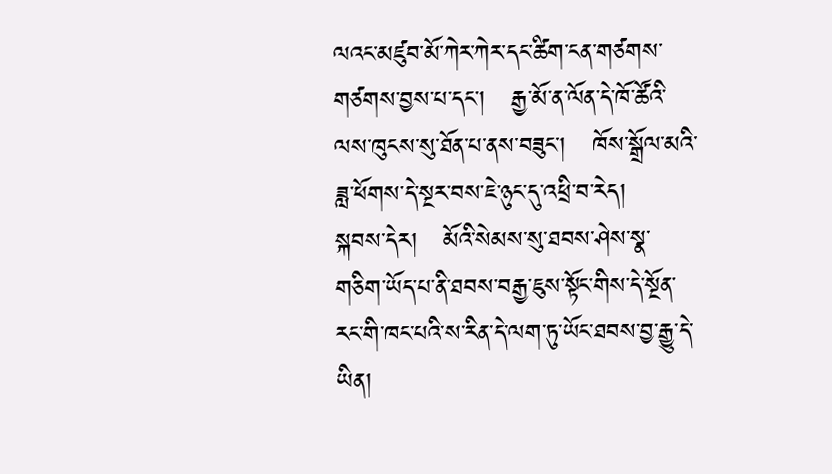ལའང་མཛུབ་མོ་ཀེར་ཀེར་དང་ཚིག་ངན་གཙགས་གཙགས་བྱས་པ་དང་།   རྒྱ་མོ་ན་ལོན་དེ་ཁོ་ཚོའི་ལས་ཁུངས་སུ་ཐོན་པ་ནས་བཟུང་།   ཁོས་སྒྲོལ་མའི་ཟླ་ཕོགས་དེ་སྔར་བས་ཇེ་ཉུང་དུ་འཕྲི་བ་རེད།   སྐབས་དེར།   མོའི་སེམས་སུ་ཐབས་ཤེས་སྣ་གཅིག་ཡོད་པ་ནི་ཐབས་བརྒྱ་ཇུས་སྟོང་གིས་དེ་སྔོན་རང་གི་ཁང་པའི་ས་རིན་དེ་ལག་ཏུ་ཡོང་ཐབས་བྱ་རྒྱུ་དེ་ཡིན།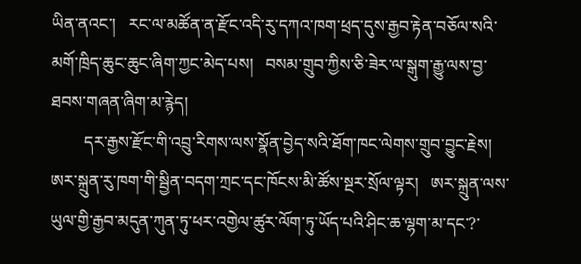ཡིན་ནའང་།   རང་ལ་མཚོན་ན་རྫོང་འདི་རུ་དཀའ་ཁག་ཕྲད་དུས་རྒྱབ་རྟེན་བཅོལ་སའི་མགོ་ཁྲིད་ཆུང་ཆུང་ཞིག་ཀྱང་མེད་པས།   བསམ་གྲུབ་ཀྱིས་ཅི་ཟེར་ལ་སྒུག་རྒྱུ་ལས་བྱ་ཐབས་གཞན་ཞིག་མ་རྙེད།
        དར་རྒྱས་རྫོང་གི་འབྲུ་རིགས་ལས་སྣོན་བྱེད་སའི་ཐོག་ཁང་ལེགས་གྲུབ་བྱུང་རྗེས།   ཨར་སྐྲུན་རུ་ཁག་གི་སྦྱིན་བདག་ཀྲང་དང་ཁོངས་མི་ཚོས་སྔར་སྲོལ་ལྟར།   ཨར་སྐྲུན་ལས་ཡུལ་གྱི་རྒྱབ་མདུན་ཀུན་ཏུ་ཕར་འགྱེལ་ཚུར་ལོག་ཏུ་ཡོད་པའི་ཤིང་ཆ་ལྷག་མ་དང་?་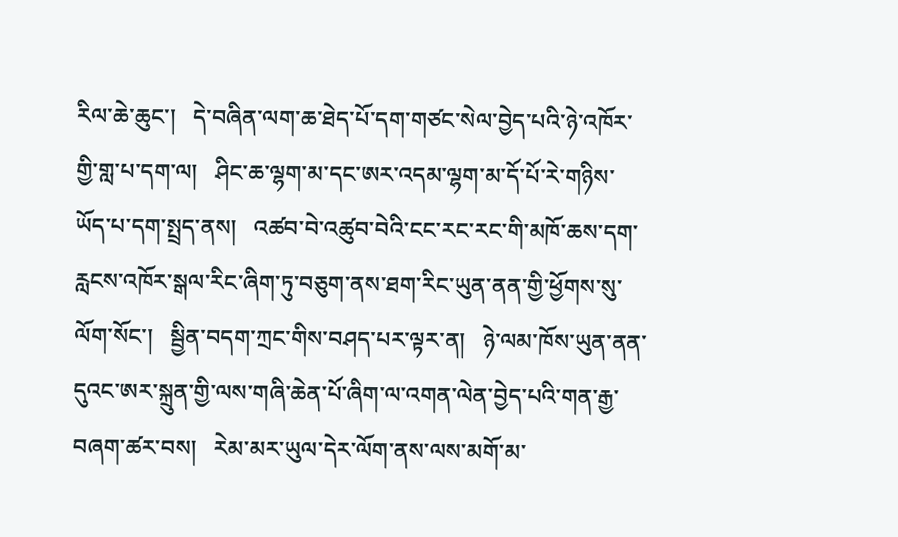རིལ་ཆེ་ཆུང་།   དེ་བཞིན་ལག་ཆ་ཐེད་པོ་དག་གཙང་སེལ་བྱེད་པའི་ཉེ་འཁོར་གྱི་གླ་པ་དག་ལ།   ཤིང་ཆ་ལྷག་མ་དང་ཨར་འདམ་ལྷག་མ་དོ་པོ་རེ་གཉིས་ཡོད་པ་དག་སྤྲད་ནས།   འཚབ་བེ་འཚུབ་བེའི་ངང་རང་རང་གི་མཁོ་ཆས་དག་རླངས་འཁོར་སྒལ་རིང་ཞིག་ཏུ་བཅུག་ནས་ཐག་རིང་ཡུན་ནན་གྱི་ཕྱོགས་སུ་ལོག་སོང་།   སྦྱིན་བདག་ཀྲང་གིས་བཤད་པར་ལྟར་ན།   ཉེ་ལམ་ཁོས་ཡུན་ནན་དུའང་ཨར་སྐྲུན་གྱི་ལས་གཞི་ཆེན་པོ་ཞིག་ལ་འགན་ལེན་བྱེད་པའི་གན་རྒྱ་བཞག་ཚར་བས།   རེམ་མར་ཡུལ་དེར་ལོག་ནས་ལས་མགོ་མ་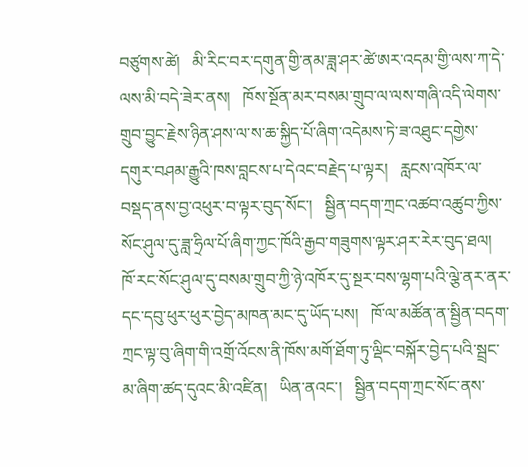བཙུགས་ཚེ།   མི་རིང་བར་དགུན་གྱི་ནམ་ཟླ་ཤར་ཚེ་ཨར་འདམ་གྱི་ལས་ཀ་དེ་ལས་མི་བདེ་ཟེར་ནས།   ཁོས་སྔོན་མར་བསམ་གྲུབ་ལ་ལས་གཞི་འདི་ལེགས་གྲུབ་བྱུང་རྗེས་ཉིན་ཤས་ལ་ས་ཆ་སྐྱིད་པོ་ཞིག་འདེམས་ཏེ་ཟ་འཐུང་དགྱེས་དགུར་བཤམ་རྒྱུའི་ཁས་བླངས་པ་དེའང་བརྗེད་པ་ལྟར།   རླངས་འཁོར་ལ་བསྡད་ནས་བྱ་འཕུར་བ་ལྟར་བུད་སོང་།   སྦྱིན་བདག་ཀྲང་འཚབ་འཚུབ་ཀྱིས་སོང་ཤུལ་དུ་ཟླ་ཧྲིལ་པོ་ཞིག་ཀྱང་ཁོའི་རྒྱབ་གཟུགས་ལྟར་ཤར་རེར་བུད་ཐལ།   ཁོ་རང་སོང་ཤུལ་དུ་བསམ་གྲུབ་ཀྱི་ཉེ་འཁོར་དུ་སྔར་བས་ལྷག་པའི་ལྕེ་ནར་ནར་དང་དབུ་ཕུར་ཕུར་བྱེད་མཁན་མང་དུ་ཡོད་པས།   ཁོ་ལ་མཚོན་ན་སྦྱིན་བདག་ཀྲང་ལྟ་བུ་ཞིག་གི་འགྲོ་འོངས་ནི་ཁོས་མགོ་ཐོག་ཏུ་ལྡིང་བསྐོར་བྱེད་པའི་སྦྲང་མ་ཞིག་ཚད་དུའང་མི་འཛིན།   ཡིན་ནའང་།   སྦྱིན་བདག་ཀྲང་སོང་ནས་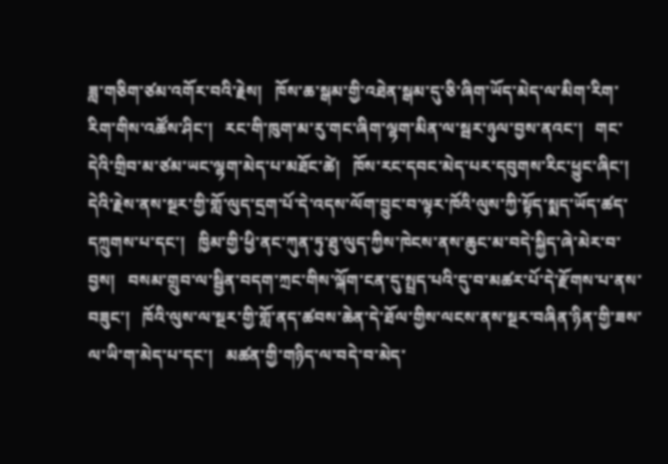ཟླ་གཅིག་ཙམ་འགོར་བའི་རྗེས།   ཁོས་ཆ་སྒམ་གྱི་འཐེན་སྒམ་དུ་ཅི་ཞིག་ཡོད་མེད་ལ་མིག་རིག་རིག་གིས་འཚོས་ཤིང་།   རང་གི་ཁུག་མ་རུ་གང་ཞིག་ལྷག་མིན་ལ་སྦར་ཉུལ་བྱས་ནའང་།   གང་དེའི་གྲིབ་མ་ཙམ་ཡང་ལྷག་མེད་པ་མཐོང་ཚེ།   ཁོས་རང་དབང་མེད་པར་དབུགས་རིང་ཕྱུང་ཞིང་།   དེའི་རྗེས་ནས་སྔར་གྱི་གློ་ལུད་དྲག་པོ་དེ་འདས་ལོག་བྱུང་བ་ལྟར་ཁོའི་ལུས་ཀྱི་སྟོད་སྨད་ཡོད་ཚད་དཀྲུགས་པ་དང་།   ཁྱིམ་གྱི་ཕྱི་ནང་ཀུན་ཏུ་ཐུ་ལུད་ཀྱིས་ཁེངས་ནས་ཆུང་མ་བདེ་སྐྱིད་ཞེ་མེར་བ་བྱས།   བསམ་གྲུབ་ལ་སྦྱིན་བདག་ཀྲང་གིས་ལྐོག་ངན་དུ་སྤྲད་པའི་དུ་བ་མཚར་པོ་དེ་རྫོགས་པ་ནས་བཟུང་།   ཁོའི་ལུས་ལ་སྔར་གྱི་གློ་ནད་ཚབས་ཆེན་དེ་ཐོལ་གྱིས་ལངས་ནས་སྔར་བཞིན་ཉིན་གྱི་ཟས་ལ་ཡི་ག་མེད་པ་དང་།   མཚན་གྱི་གཉིད་ལ་བདེ་བ་མེད་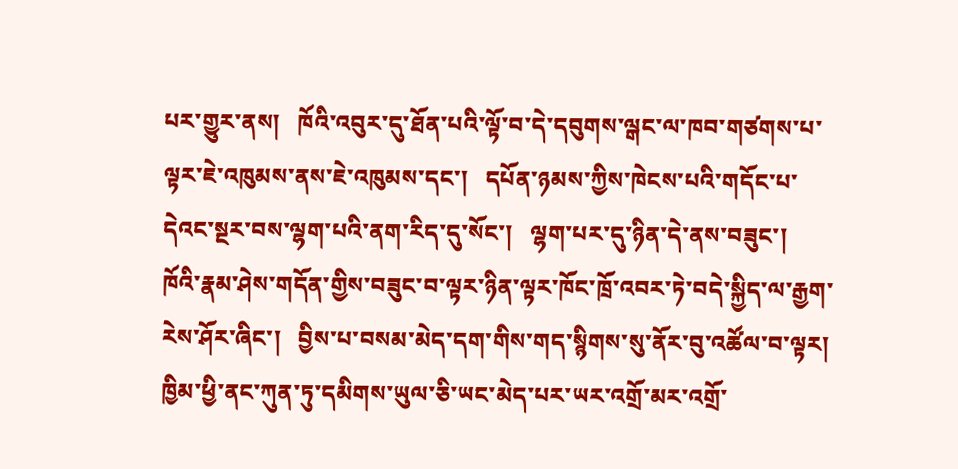པར་གྱུར་ནས།   ཁོའི་འབུར་དུ་ཐོན་པའི་ལྟོ་བ་དེ་དབུགས་ལྒང་ལ་ཁབ་གཙགས་པ་ལྟར་ཇེ་འཁུམས་ནས་ཇེ་འཁུམས་དང་།   དཔོན་ཉམས་ཀྱིས་ཁེངས་པའི་གདོང་པ་དེའང་སྔར་བས་ལྷག་པའི་ནག་རིད་དུ་སོང་།   ལྷག་པར་དུ་ཉིན་དེ་ནས་བཟུང་།   ཁོའི་རྣམ་ཤེས་གདོན་གྱིས་བཟུང་བ་ལྟར་ཉིན་ལྟར་ཁོང་ཁྲོ་འབར་ཏེ་བདེ་སྐྱིད་ལ་རྒྱག་རེས་ཤོར་ཞིང་།   བྱིས་པ་བསམ་མེད་དག་གིས་གད་སྙིགས་སུ་ནོར་བུ་འཚོལ་བ་ལྟར།   ཁྱིམ་ཕྱི་ནང་ཀུན་ཏུ་དམིགས་ཡུལ་ཅི་ཡང་མེད་པར་ཡར་འགྲོ་མར་འགྲོ་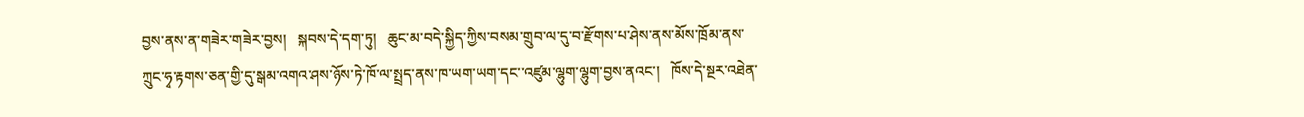བྱས་ནས་ན་གཟེར་གཟེར་བྱས།   སྐབས་དེ་དག་ཏུ།   ཆུང་མ་བདེ་སྐྱིད་ཀྱིས་བསམ་གྲུབ་ལ་དུ་བ་རྫོགས་པ་ཤེས་ནས་མོས་ཁྲོམ་ནས་ཀྲུང་ཧྭ་རྟགས་ཅན་གྱི་དུ་སྒམ་འགའ་ཤས་ཉོས་ཏེ་ཁོ་ལ་སྤྲད་ནས་ཁ་ཡག་ཡག་དང་་འཛུམ་ལྷུག་ལྷུག་བྱས་ནའང་།   ཁོས་དེ་སྔར་འཐེན་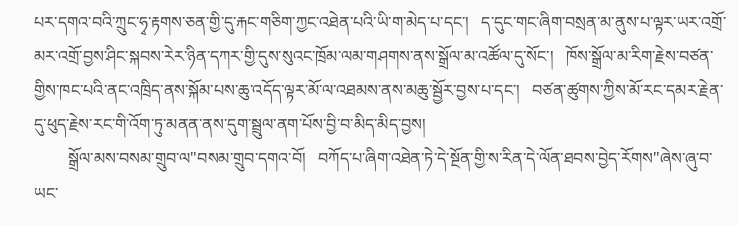པར་དགའ་བའི་ཀྲུང་ཧྭ་རྟགས་ཅན་གྱི་དུ་རྐང་གཅིག་ཀྱང་འཐེན་པའི་ཡི་ག་མེད་པ་དང་།   ད་དུང་གང་ཞིག་བསྲན་མ་ནུས་པ་ལྟར་ཡར་འགྲོ་མར་འགྲོ་བྱས་ཤིང་སྐབས་རེར་ཉིན་དཀར་གྱི་དུས་སུའང་ཁྲོམ་ལམ་གཤགས་ནས་སྒྲོལ་མ་འཚོལ་དུ་སོང་།   ཁོས་སྒྲོལ་མ་རིག་རྗེས་བཙན་གྱིས་ཁང་པའི་ནང་འཁྲིད་ནས་སྐོམ་པས་ཆུ་འདོད་ལྟར་མོ་ལ་འཐམས་ནས་མཆུ་སྦྱོར་བྱས་པ་དང་།   བཙན་ཚུགས་ཀྱིས་མོ་རང་དམར་རྗེན་དུ་ཕུད་རྗེས་རང་གི་འོག་ཏུ་མནན་ནས་དུག་སྦྲུལ་ནག་པོས་བྱི་བ་མིད་མིད་བྱས།
        སྒྲོལ་མས་བསམ་གྲུབ་ལ"བསམ་གྲུབ་དགའ་བོ།   བཀོད་པ་ཞིག་འཐེན་ཏེ་དེ་སྔོན་གྱི་ས་རིན་དེ་ལོན་ཐབས་བྱེད་རོགས"ཞེས་ཞུ་བ་ཡང་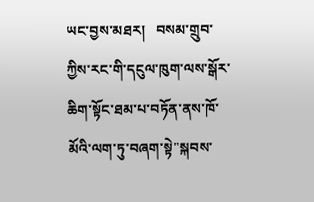ཡང་བྱས་མཐར།   བསམ་གྲུབ་ཀྱིས་རང་གི་དངུལ་ཁུག་ལས་སྒོར་ཆིག་སྟོང་ཐམ་པ་བཏོན་ནས་ཁོ་མོའི་ལག་ཏུ་བཞག་སྟེ"སྐབས་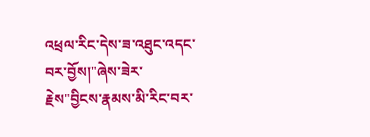འཕྲལ་རིང་དེས་ཟ་འཐུང་འདང་བར་བྱོས།"ཞེས་ཟེར་རྗེས"བྱིངས་རྣམས་མི་རིང་བར་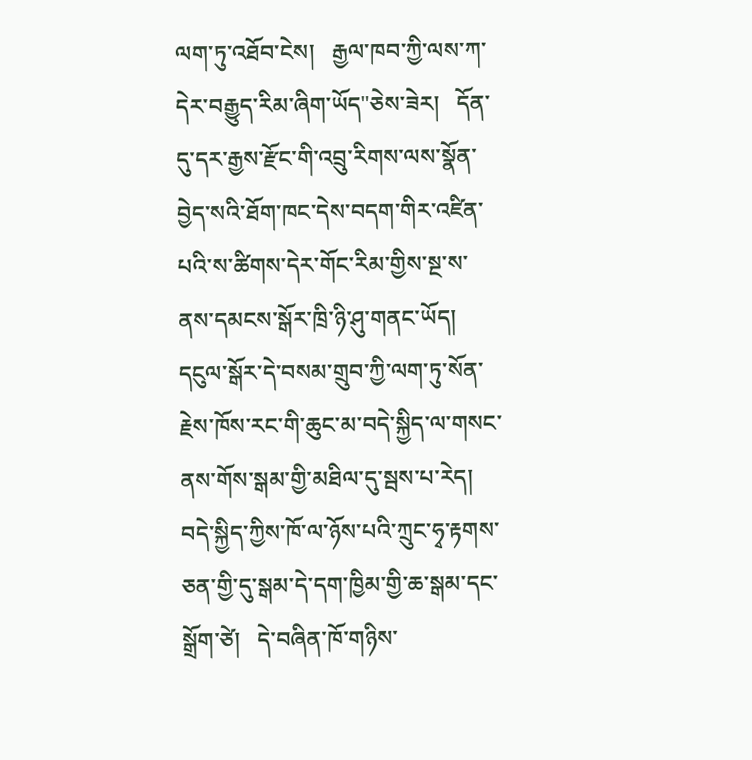ལག་ཏུ་འཐོབ་ངེས།   རྒྱལ་ཁབ་ཀྱི་ལས་ཀ་དེར་བརྒྱུད་རིམ་ཞིག་ཡོད"ཅེས་ཟེར།   དོན་དུ་དར་རྒྱས་རྫོང་གི་འབྲུ་རིགས་ལས་སྣོན་བྱེད་སའི་ཐོག་ཁང་དེས་བདག་གིར་འཛིན་པའི་ས་ཚིགས་དེར་གོང་རིམ་གྱིས་སྔ་ས་ནས་དམངས་སྒོར་ཁྲི་ཉི་ཤུ་གནང་ཡོད།   དངུལ་སྒོར་དེ་བསམ་གྲུབ་ཀྱི་ལག་ཏུ་སོན་རྗེས་ཁོས་རང་གི་ཆུང་མ་བདེ་སྐྱིད་ལ་གསང་ནས་གོས་སྒམ་གྱི་མཐིལ་དུ་སྦས་པ་རེད།   བདེ་སྐྱིད་ཀྱིས་ཁོ་ལ་ཉོས་པའི་ཀྲུང་ཧྭ་རྟགས་ཅན་གྱི་དུ་སྒམ་དེ་དག་ཁྱིམ་གྱི་ཆ་སྒམ་དང་སྒྲོག་ཙེ།   དེ་བཞིན་ཁོ་གཉིས་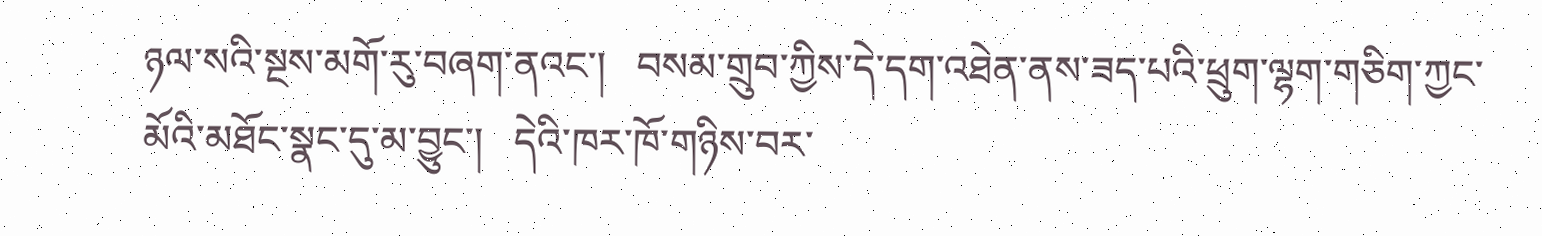ཉལ་སའི་སྔས་མགོ་རུ་བཞག་ནའང་།   བསམ་གྲུབ་ཀྱིས་དེ་དག་འཐེན་ནས་ཟད་པའི་ཕྲུག་ལྷག་གཅིག་ཀྱང་མོའི་མཐོང་སྣང་དུ་མ་བྱུང་།   དེའི་ཁར་ཁོ་གཉིས་བར་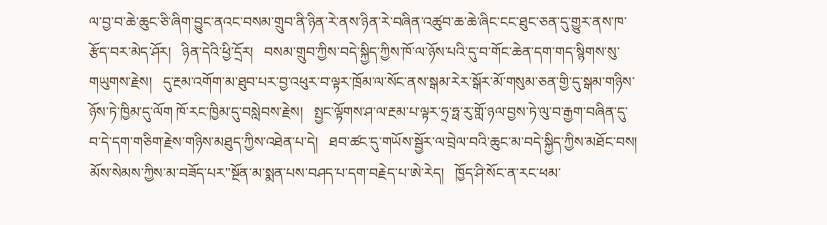ལ་བྱ་བ་ཆེ་ཆུང་ཅི་ཞིག་བྱུང་ནའང་བསམ་གྲུབ་ནི་ཉིན་རེ་ནས་ཉིན་རེ་བཞིན་འཚུབ་ཆ་ཆེ་ཞིང་ངང་ཐུང་ཅན་དུ་གྱུར་ནས་ཁ་རྩོད་བར་མེད་ཤོར།   ཉིན་དེའི་ཕྱི་དྲོར།   བསམ་གྲུབ་ཀྱིས་བདེ་སྐྱིད་ཀྱིས་ཁོ་ལ་ཉོས་པའི་དུ་བ་གོང་ཆེན་དག་གད་སྙིགས་སུ་གཡུགས་རྗེས།   དུ་རྔམ་འགོག་མ་ཐུབ་པར་བྱ་འཕུར་བ་ལྟར་ཁྲོམ་ལ་སོང་ནས་སྒམ་རེར་སྒོར་མོ་གསུམ་ཅན་གྱི་དུ་སྒམ་གཉིས་ཉོས་ཏེ་ཁྱིམ་དུ་ལོག ཁོ་རང་ཁྱིམ་དུ་བསླེབས་རྗེས།   སྤྱང་ལྟོགས་ཤ་ལ་རྔམ་པ་ལྟར་ཧྲ་ཧྥ་རུ་གློ་ཉལ་བྱས་ཏེ་ལུ་བ་རྒྱག་བཞིན་དུ་བ་དེ་དག་གཅིག་རྗེས་གཉིས་མཐུད་ཀྱིས་འཐེན་པ་དེ།   ཐབ་ཚང་དུ་གཡོས་སྦྱོར་ལ་བྲེལ་བའི་ཆུང་མ་བདེ་སྐྱིད་ཀྱིས་མཐོང་བས།   མོས་སེམས་ཀྱིས་མ་བཟོད་པར"སྔོན་མ་སྨན་པས་བཤད་པ་དག་བརྗེད་པ་ཨེ་རེད།   ཁྱོད་ཤི་སོང་ན་རང་ཕམ་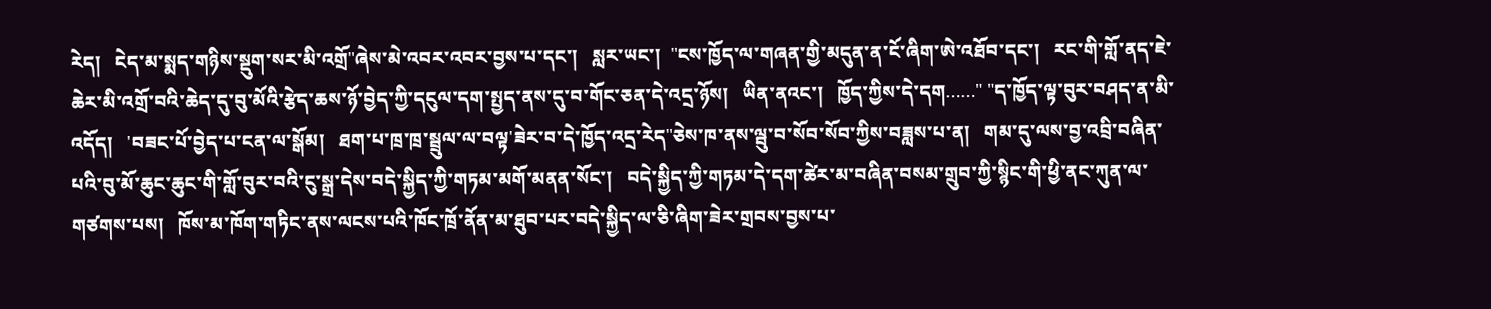རེད།   ངེད་མ་སྨད་གཉིས་སྡུག་སར་མི་འགྲོ"ཞེས་མེ་འབར་འབར་བྱས་པ་དང་།   སླར་ཡང་།  "ངས་ཁྱོད་ལ་གཞན་གྱི་མདུན་ན་ངོ་ཞིག་ཨེ་འཐོབ་དང་།   རང་གི་གློ་ནད་ཇེ་ཆེར་མི་འགྲོ་བའི་ཆེད་དུ་བུ་མོའི་རྩེད་ཆས་ཉོ་བྱེད་ཀྱི་དངུལ་དག་སྤྱད་ནས་དུ་བ་གོང་ཅན་དེ་འདྲ་ཉོས།   ཡིན་ནའང་།   ཁྱོད་ཀྱིས་དེ་དག……" "ད་ཁྱོད་ལྟ་བུར་བཤད་ན་མི་འདོད།   'བཟང་པོ་བྱེད་པ་ངན་ལ་སྒོམ།   ཐག་པ་ཁྲ་ཁྲ་སྦྲུལ་ལ་བལྟ'ཟེར་བ་དེ་ཁྱོད་འདྲ་རེད"ཅེས་ཁ་ནས་ལྦུ་བ་སོབ་སོབ་ཀྱིས་བཟླས་པ་ན།   གམ་དུ་ལས་བྱ་འབྲི་བཞིན་པའི་བུ་མོ་ཆུང་ཆུང་གི་གློ་བུར་བའི་ངུ་སྒྲ་དེས་བདེ་སྐྱིད་ཀྱི་གཏམ་མགོ་མནན་སོང་།   བདེ་སྐྱིད་ཀྱི་གཏམ་དེ་དག་ཚེར་མ་བཞིན་བསམ་གྲུབ་ཀྱི་སྙིང་གི་ཕྱི་ནང་ཀུན་ལ་གཙགས་པས།   ཁོས་མ་ཁོག་གཏིང་ནས་ལངས་པའི་ཁོང་ཁྲོ་ནོན་མ་ཐུབ་པར་བདེ་སྐྱིད་ལ་ཅི་ཞིག་ཟེར་གྲབས་བྱས་པ་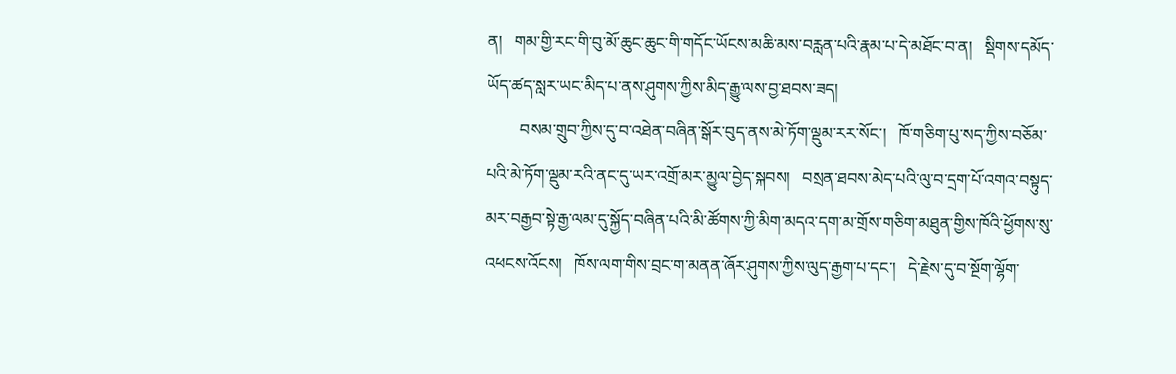ན།   གམ་གྱི་རང་གི་བུ་མོ་ཆུང་ཆུང་གི་གདོང་ཡོངས་མཆི་མས་བརླན་པའི་རྣམ་པ་དེ་མཐོང་བ་ན།   སྡིགས་དམོད་ཡོད་ཚད་སླར་ཡང་མིད་པ་ནས་ཤུགས་ཀྱིས་མིད་རྒྱུ་ལས་བྱ་ཐབས་ཟད།
        བསམ་གྲུབ་ཀྱིས་དུ་བ་འཐེན་བཞིན་སྒོར་བུད་ནས་མེ་ཏོག་ལྡུམ་རར་སོང་།   ཁོ་གཅིག་པུ་སད་ཀྱིས་བཅོམ་པའི་མེ་ཏོག་ལྡུམ་རའི་ནང་དུ་ཡར་འགྲོ་མར་མྱུལ་བྱེད་སྐབས།   བསྲན་ཐབས་མེད་པའི་ལུ་བ་དྲག་པོ་འགའ་བསྟུད་མར་བརྒྱབ་སྟེ་རྒྱ་ལམ་དུ་སྐྱོད་བཞིན་པའི་མི་ཚོགས་ཀྱི་མིག་མདའ་དག་མ་གྲོས་གཅིག་མཐུན་གྱིས་ཁོའི་ཕྱོགས་སུ་འཕངས་འོངས།   ཁོས་ལག་གིས་བྲང་ག་མནན་ཞོར་ཤུགས་ཀྱིས་ལུད་རྒྱག་པ་དང་།   དེ་རྗེས་དུ་བ་སྔོག་ལྷོག་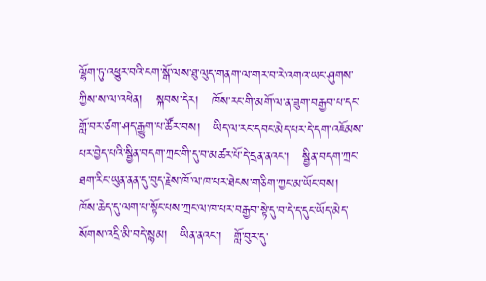ལྷོག་ཏུ་འཕྱུར་བའི་ངག་སྒོ་ལས་ཐུ་ལུད་གནག་ལ་གར་བ་རེ་འགའ་ཡང་ཤུགས་ཀྱིས་ས་ལ་འཕེན།   སྐབས་དེར།   ཁོས་རང་གི་མགོ་ལ་ན་ཟུག་བརྒྱབ་པ་དང་གློ་བར་ཙག་ཤད་རྒྱུག་པ་ཚོར་བས།   ཡིད་ལ་རང་དབང་མེད་པར་དེ་དག་འཇོམས་པར་བྱེད་པའི་སྦྱིན་བདག་ཀྲང་གི་དུ་བ་མཚར་པོ་དེ་དྲན་ནའང་།   སྦྱིན་བདག་ཀྲང་ཐག་རིང་ཡུན་ནན་དུ་བུད་རྗེས་ཁོ་ལ་ཁ་པར་ཐེངས་གཅིག་ཀྱང་མ་ཡོང་བས།   ཁོས་ཆེད་དུ་ལག་པ་སྟོང་པས་ཀྲང་ལ་ཁ་པར་བརྒྱབ་སྟེ་དུ་བ་དེ་ད་དུང་ཡོད་མེད་སོགས་འདྲི་མི་བདེ་སྙམ།   ཡིན་ནའང་།   གློ་བུར་དུ་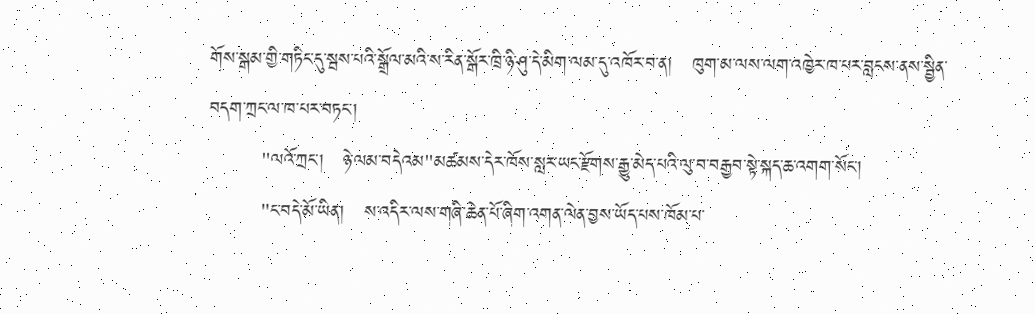གོས་སྒམ་གྱི་གཏིང་དུ་སྦས་པའི་སྒྲོལ་མའི་ས་རིན་སྒོར་ཁྲི་ཉི་ཤུ་དེ་མིག་ལམ་དུ་འཁོར་བ་ན།   ཁུག་མ་ལས་ལག་འཁྱེར་ཁ་པར་བླངས་ནས་སྦྱིན་བདག་ཀྲང་ལ་ཁ་པར་བཏང་།
        "ལའོ་ཀྲང་།   ཉེ་ལམ་བདེའམ"མཚམས་དེར་ཁོས་སླར་ཡང་རྫོགས་རྒྱུ་མེད་པའི་ལུ་བ་བརྒྱབ་སྟེ་སྐད་ཆ་འགག་སོང་།
        "ང་བདེ་མོ་ཡིན།   ས་འདིར་ལས་གཞི་ཆེན་པོ་ཞིག་འགན་ལེན་བྱས་ཡོད་པས་ཁོམ་པ་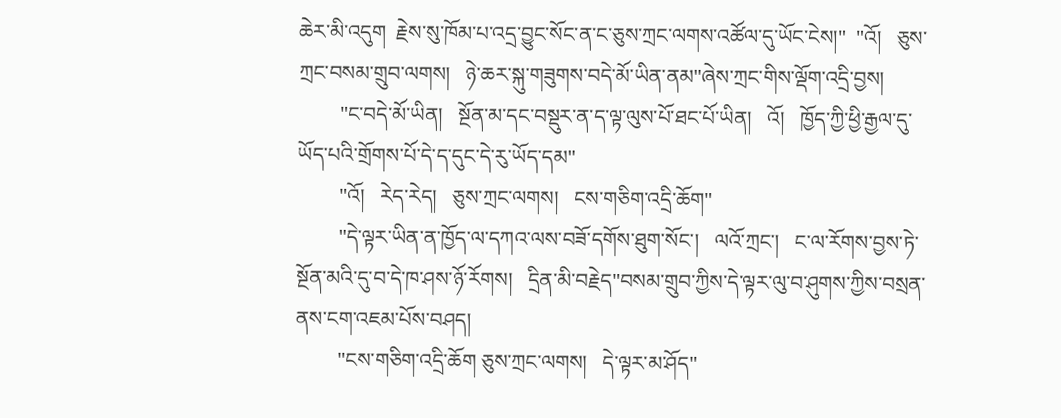ཆེར་མི་འདུག  རྗེས་སུ་ཁོམ་པ་འདྲ་བྱུང་སོང་ན་ང་ཅུས་ཀྲང་ལགས་འཚོལ་དུ་ཡོང་ངེས།"  "འོ།   ཅུས་ཀྲང་བསམ་གྲུབ་ལགས།   ཉེ་ཆར་སྐུ་གཟུགས་བདེ་མོ་ཡིན་ནམ"ཞེས་ཀྲང་གིས་ལྡོག་འདྲི་བྱས།
        "ང་བདེ་མོ་ཡིན།   སྔོན་མ་དང་བསྡུར་ན་ད་ལྟ་ལུས་པོ་ཐང་པོ་ཡིན།   འོ།   ཁྱོད་ཀྱི་ཕྱི་རྒྱལ་དུ་ཡོད་པའི་གྲོགས་པོ་དེ་ད་དུང་དེ་རུ་ཡོད་དམ"
        "འོ།   རེད་རེད།   ཅུས་ཀྲང་ལགས།   ངས་གཅིག་འདྲི་ཆོག"
        "དེ་ལྟར་ཡིན་ན་ཁྱོད་ལ་དཀའ་ལས་བཟོ་དགོས་ཐུག་སོང་།   ལའོ་ཀྲང་།   ང་ལ་རོགས་བྱས་ཏེ་སྔོན་མའི་དུ་བ་དེ་ཁ་ཤས་ཉོ་རོགས།   དྲིན་མི་བརྗེད"བསམ་གྲུབ་ཀྱིས་དེ་ལྟར་ལུ་བ་ཤུགས་ཀྱིས་བསྲན་ནས་ངག་འཇམ་པོས་བཤད།
        "ངས་གཅིག་འདྲི་ཆོག ཅུས་ཀྲང་ལགས།   དེ་ལྟར་མ་ཤོད"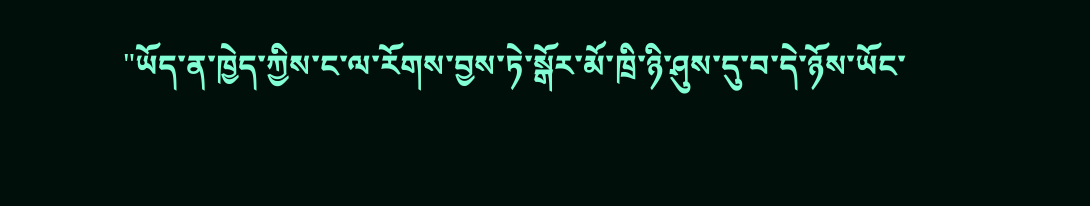"ཡོད་ན་ཁྱེད་ཀྱིས་ང་ལ་རོགས་བྱས་ཏེ་སྒོར་མོ་ཁྲི་ཉི་ཤུས་དུ་བ་དེ་ཉོས་ཡོང་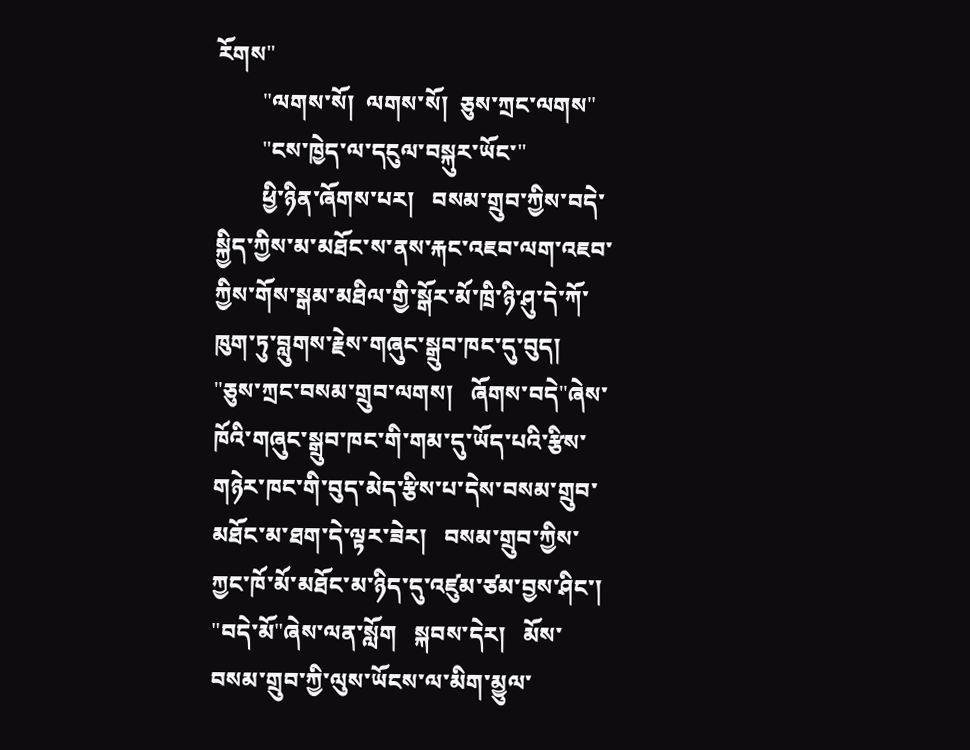རོགས"
        "ལགས་སོ།  ལགས་སོ།  ཅུས་ཀྲང་ལགས"
        "ངས་ཁྱེད་ལ་དངུལ་བསྐུར་ཡོང་"
        ཕྱི་ཉིན་ཞོགས་པར།   བསམ་གྲུབ་ཀྱིས་བདེ་སྐྱིད་ཀྱིས་མ་མཐོང་ས་ནས་རྐང་འཇབ་ལག་འཇབ་ཀྱིས་གོས་སྒམ་མཐིལ་གྱི་སྒོར་མོ་ཁྲི་ཉི་ཤུ་དེ་ཀོ་ཁུག་ཏུ་བླུགས་རྗེས་གཞུང་སྒྲུབ་ཁང་དུ་བུད།   "ཅུས་ཀྲང་བསམ་གྲུབ་ལགས།   ཞོགས་བདེ"ཞེས་ཁོའི་གཞུང་སྒྲུབ་ཁང་གི་གམ་དུ་ཡོད་པའི་རྩིས་གཉེར་ཁང་གི་བུད་མེད་རྩིས་པ་དེས་བསམ་གྲུབ་མཐོང་མ་ཐག་དེ་ལྟར་ཟེར།   བསམ་གྲུབ་ཀྱིས་ཀྱང་ཁོ་མོ་མཐོང་མ་ཉིད་དུ་འཛུམ་ཙམ་བྱས་ཤིང་།  "བདེ་མོ"ཞེས་ལན་སློག   སྐབས་དེར།   མོས་བསམ་གྲུབ་ཀྱི་ལུས་ཡོངས་ལ་མིག་མྱུལ་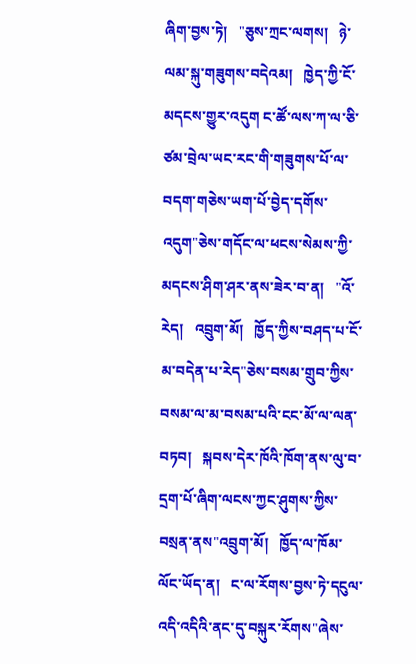ཞིག་བྱས་ཏེ།   "ཅུས་ཀྲང་ལགས།   ཉེ་ལམ་སྐུ་གཟུགས་བདེའམ།   ཁྱེད་ཀྱི་ངོ་མདངས་གྱུར་འདུག ང་ཚོ་ལས་ཀ་ལ་ཅི་ཙམ་བྲེལ་ཡང་རང་གི་གཟུགས་པོ་ལ་བདག་གཅེས་ཡག་པོ་བྱེད་དགོས་འདུག"ཅེས་གདོང་ལ་ཕངས་སེམས་ཀྱི་མདངས་ཤིག་ཤར་ནས་ཟེར་བ་ན།   "འོ་རེད།   འབྲུག་མོ།   ཁྱོད་ཀྱིས་བཤད་པ་ངོ་མ་བདེན་པ་རེད"ཅེས་བསམ་གྲུབ་ཀྱིས་བསམ་ལ་མ་བསམ་པའི་ངང་མོ་ལ་ལན་བཏབ།   སྐབས་དེར་ཁོའི་ཁོག་ནས་ལུ་བ་དྲག་པོ་ཞིག་ལངས་ཀྱང་ཤུགས་ཀྱིས་བསྲན་ནས"འབྲུག་མོ།   ཁྱོད་ལ་ཁོམ་ལོང་ཡོད་ན།   ང་ལ་རོགས་བྱས་ཏེ་དངུལ་འདི་འདིའི་ནང་དུ་བསྐུར་རོགས"ཞེས་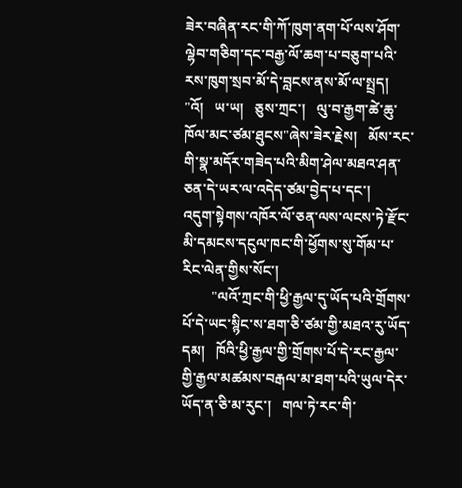ཟེར་བཞིན་རང་གི་ཀོ་ཁུག་ནག་པོ་ལས་ཤོག་ལྷེབ་གཅིག་དང་བརྒྱ་ལོ་ཆག་པ་བཅུག་པའི་རས་ཁུག་སྲབ་མོ་དེ་བླངས་ནས་མོ་ལ་སྤྲད།   "འོ།   ཡ་ཡ།   ཅུས་ཀྲང་།   ལུ་བ་རྒྱག་ཚེ་ཆུ་ཁོལ་མང་ཙམ་ཐུངས"ཞེས་ཟེར་རྗེས།   མོས་རང་གི་སྣ་མདོར་གཟེད་པའི་མིག་ཤེལ་མཐའ་ཤན་ཅན་དེ་ཡར་ལ་འདེད་ཙམ་བྱེད་པ་དང་།    འདུག་སྟེགས་འཁོར་ལོ་ཅན་ལས་ལངས་ཏེ་རྫོང་མི་དམངས་དངུལ་ཁང་གི་ཕྱོགས་སུ་གོམ་པ་རིང་ལེན་གྱིས་སོང་།
        "ལའོ་ཀྲང་གི་ཕྱི་རྒྱལ་དུ་ཡོད་པའི་གྲོགས་པོ་དེ་ཡང་སྙིང་ས་ཐག་ཅི་ཙམ་གྱི་མཐའ་རུ་ཡོད་དམ།   ཁོའི་ཕྱི་རྒྱལ་གྱི་གྲོགས་པོ་དེ་རང་རྒྱལ་གྱི་རྒྱལ་མཚམས་བརྒལ་མ་ཐག་པའི་ཡུལ་དེར་ཡོད་ན་ཅི་མ་རུང་།   གལ་ཏེ་རང་གི་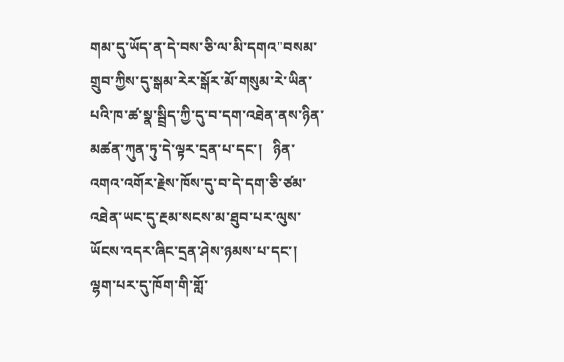གམ་དུ་ཡོད་ན་དེ་བས་ཅི་ལ་མི་དགའ"བསམ་གྲུབ་ཀྱིས་དུ་སྒམ་རེར་སྒོར་མོ་གསུམ་རེ་ཡིན་པའི་ཁ་ཚ་སྣ་སྦྲིད་ཀྱི་དུ་བ་དག་འཐེན་ནས་ཉིན་མཚན་ཀུན་ཏུ་དེ་ལྟར་དྲན་པ་དང་།   ཉིན་འགའ་འགོར་རྗེས་ཁོས་དུ་བ་དེ་དག་ཅི་ཙམ་འཐེན་ཡང་དུ་རྔམ་སངས་མ་ཐུབ་པར་ལུས་ཡོངས་འདར་ཞིང་དྲན་ཤེས་ཉམས་པ་དང་།   ལྷག་པར་དུ་ཁོག་གི་གློ་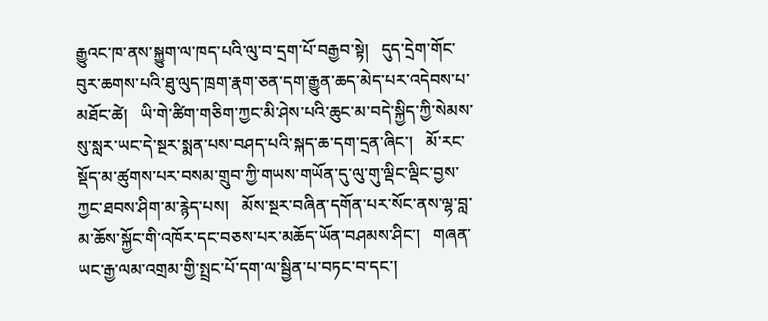རྒྱུའང་ཁ་ནས་སྐྱུག་ལ་ཁད་པའི་ལུ་བ་དྲག་པོ་བརྒྱབ་སྟེ།   དུད་དྲེག་གོང་བུར་ཆགས་པའི་ཐུ་ལུད་ཁྲག་རྣག་ཅན་དག་རྒྱུན་ཆད་མེད་པར་འདེབས་པ་མཐོང་ཚེ།   ཡི་གེ་ཚིག་གཅིག་ཀྱང་མི་ཤེས་པའི་ཆུང་མ་བདེ་སྐྱིད་ཀྱི་སེམས་སུ་སླར་ཡང་དེ་སྔར་སྨན་པས་བཤད་པའི་སྐད་ཆ་དག་དྲན་ཞིང་།   མོ་རང་སྡོད་མ་ཚུགས་པར་བསམ་གྲུབ་ཀྱི་གཡས་གཡོན་དུ་ལུ་གུ་ལྡིང་ལྡིང་བྱས་ཀྱང་ཐབས་ཤིག་མ་རྙེད་པས།   མོས་སྔར་བཞིན་དགོན་པར་སོང་ནས་ལྷ་བླ་མ་ཆོས་སྐྱོང་གི་འཁོར་དང་བཅས་པར་མཆོད་ཡོན་བཤམས་ཤིང་།   གཞན་ཡང་རྒྱ་ལམ་འགྲམ་གྱི་སྤྲང་པོ་དག་ལ་སྦྱིན་པ་བཏང་བ་དང་།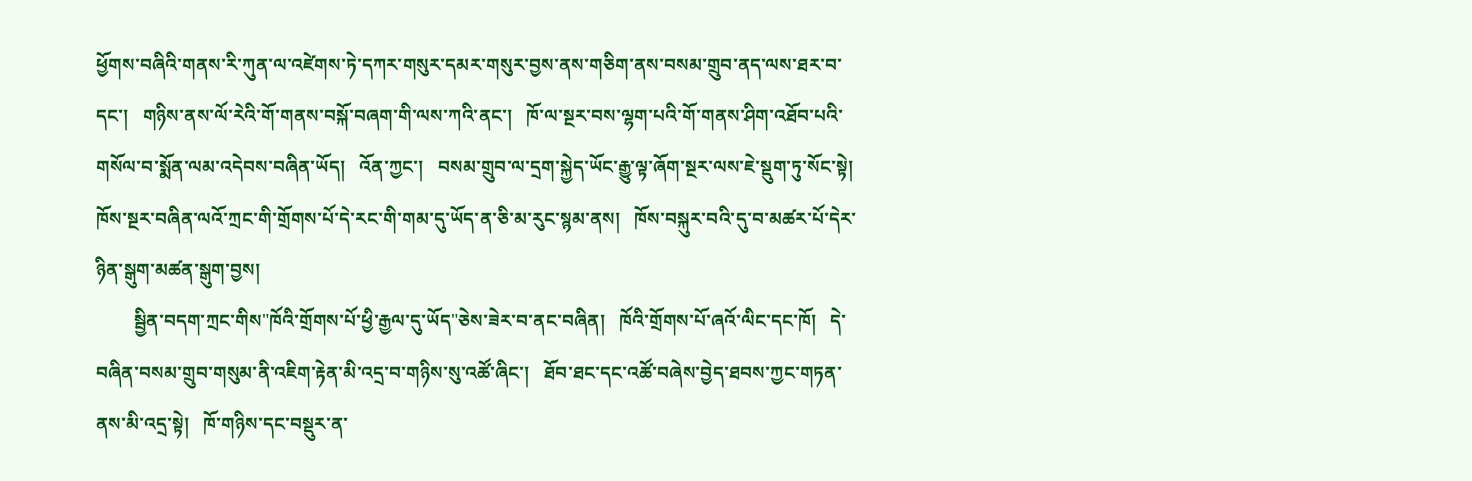ཕྱོགས་བཞིའི་གནས་རི་ཀུན་ལ་འཛེགས་ཏེ་དཀར་གསུར་དམར་གསུར་བྱས་ནས་གཅིག་ནས་བསམ་གྲུབ་ནད་ལས་ཐར་བ་དང་།   གཉིས་ནས་ལོ་རེའི་གོ་གནས་བསྐོ་བཞག་གི་ལས་ཀའི་ནང་།   ཁོ་ལ་སྔར་བས་ལྷག་པའི་གོ་གནས་ཤིག་འཐོབ་པའི་གསོལ་བ་སྨོན་ལམ་འདེབས་བཞིན་ཡོད།   འོན་ཀྱང་།   བསམ་གྲུབ་ལ་དྲག་སྐྱེད་ཡོང་རྒྱུ་ལྟ་ཞོག་སྔར་ལས་ཇེ་སྡུག་ཏུ་སོང་སྟེ།   ཁོས་སྔར་བཞིན་ལའོ་ཀྲང་གི་གྲོགས་པོ་དེ་རང་གི་གམ་དུ་ཡོད་ན་ཅི་མ་རུང་སྙམ་ནས།   ཁོས་བསྐུར་བའི་དུ་བ་མཚར་པོ་དེར་ཉིན་སྒུག་མཚན་སྒུག་བྱས།
        སྦྱིན་བདག་ཀྲང་གིས"ཁོའི་གྲོགས་པོ་ཕྱི་རྒྱལ་དུ་ཡོད"ཅེས་ཟེར་བ་ནང་བཞིན།   ཁོའི་གྲོགས་པོ་ཞའོ་ལིང་དང་ཁོ།   དེ་བཞིན་བསམ་གྲུབ་གསུམ་ནི་འཇིག་རྟེན་མི་འདྲ་བ་གཉིས་སུ་འཚོ་ཞིང་།   ཐོབ་ཐང་དང་འཚོ་བཞེས་བྱེད་ཐབས་ཀྱང་གཏན་ནས་མི་འདྲ་སྟེ།   ཁོ་གཉིས་དང་བསྡུར་ན་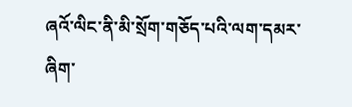ཞའོ་ལིང་ནི་མི་སྲོག་གཅོད་པའི་ལག་དམར་ཞིག་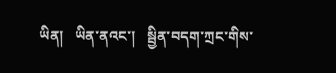ཡིན།   ཡིན་ནའང་།   སྦྱིན་བདག་ཀྲང་གིས་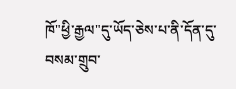ཁོ"ཕྱི་རྒྱལ"དུ་ཡོད་ཅེས་པ་ནི་དོན་དུ་བསམ་གྲུབ་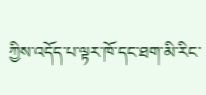ཀྱིས་འདོད་པ་ལྟར་ཁོ་དང་ཐག་མི་རིང་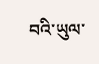བའི་ཡུལ་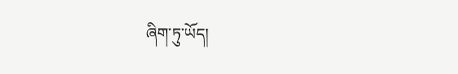ཞིག་ཏུ་ཡོད།